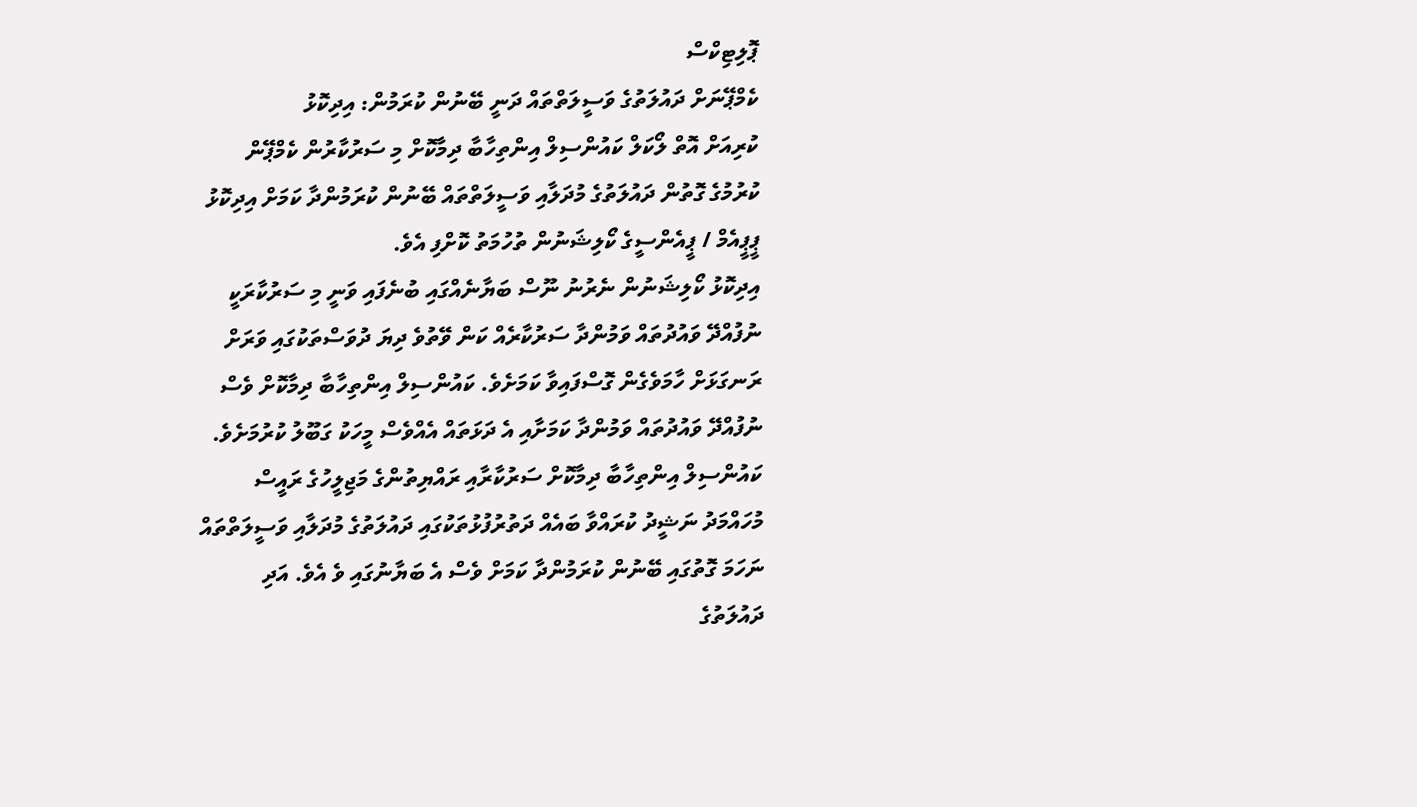ޕޮލިޓިކްސް
ކެމްޕޭނަށް ދައުލަތުގެ ވަސީލަތްތައް ދަނީ ބޭނުން ކުރަމުން: އިދިކޮޅު
ކުރިއަށް އޮތް ލޯކަލް ކައުންސިލް އިންތިހާބާ ދިމާކޮށް މި ސަރުކާރުން ކެމްޕޭން ކުރުމުގެ ގޮތުން ދައުލަތުގެ މުދަލާއި ވަސީލަތްތައް ބޭނުން ކުރަމުންދާ ކަމަށް އިދިކޮޅު ޕީޕީއެމް / ޕީއެންސީގެ ކޯލިޝަނުން ތުހުމަތު ކޮށްފި އެވެ.
އިދިކޮޅު ކޯލިޝަނުން ނެރުނު ނޫސް ބަޔާނެއްގައި ބުނެފައި ވަނީ މި ސަރުކާރަކީ ނުފުއްދޭ ވައުދުތައް ވަމުންދާ ސަރުކާރެއް ކަން ވޭތުވެ ދިޔަ ދުވަސްތަކުގައި ވަރަށް ރަނގަޅަށް ހާމަވެގެން ގޮސްފައިވާ ކަމަށެވެ. ކައުންސިލް އިންތިހާބާ ދިމާކޮށް ވެސް ނުފުއްދޭ ވައުދުތައް ވަމުންދާ ކަމަށާއި އެ ދަޅަތައް އެއްވެސް މީހަކު ގަބޫލު ކުރުމަށެވެ.
ކައުންސިލް އިންތިހާބާ ދިމާކޮށް ސަރުކާރާއި ރައްޔިތުންގެ މަޖިލީހުގެ ރައީސް މުހައްމަދު ނަޝީދު ކުރައްވާ ބައެއް ދަތުރުފުޅުތަކުގައި ދައުލަތުގެ މުދަލާއި ވަސީލަތްތައް ނަހަމަ ގޮތުގައި ބޭނުން ކުރަމުންދާ ކަމަށް ވެސް އެ ބަޔާނުގައި ވެ އެވެ. އަދި ދައުލަތުގެ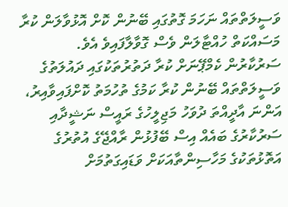ވަސީލަތްތައް ނަހަމަ ގޮތުގައި ބޭނުން ކޮށް އޮޅުވާލަން ކުރާ މަސައްކަތް ހުއްޓާލަން ވެސް ގޮވާލާފައިވެ އެވެ.
ސަރުކާރުން ކެމްޕޭނަށް ކުރާ ދަތުރުތަކުގައި ދައުލަތުގެ ވަސީލަތްތައް ބޭނުން ކުރާ ކަމުގެ ތުހުމަތު ކޮށްފައިވާއިރު، އަންނަ އާދީއްތަ ދުވަހު މަޖިލީހުގެ ރައީސް ނަޝީދާއި ސަރުކާރުގެ ބައެއް އިސް ބޭފުޅުން ރާއްޖޭގެ އުތުރުގެ އަތޮޅުތަކުގެ މަހާސިންތާއަކަށް ވަޑައިގަތުމަށް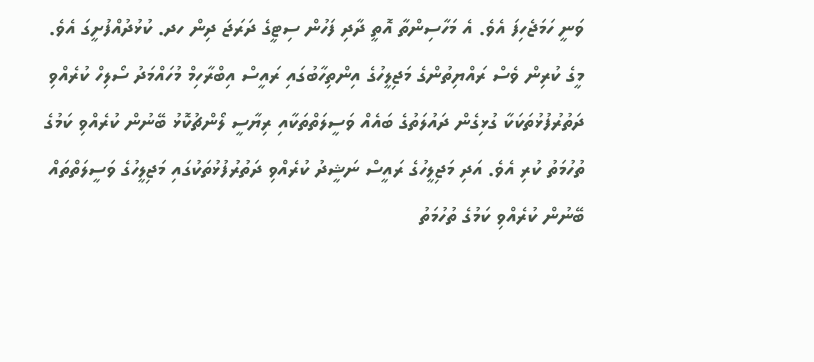ވަނީ ހަމަޖެހިފަ އެވެ. އެ މަހާސިންތާ އޮތީ ދާދި ފަހުން ސިޓީގެ ދަރަޖަ ދިން ހދ. ކުޅުދުއްފުށީގަ އެވެ.
މީގެ ކުރިން ވެސް ރައްޔިތުންގެ މަޖިލީހުގެ އިންތިހާބުގައި ރައީސް އިބްރާހިމް މުހައްމަދު ސޯލިހް ކުރެއްވި ދަތުރުފުޅުތަކަކާ ގުޅިގެން ދައުލަތުގެ ބައެއް ވަސީލަތްތަކާއި ރިޔާސީ ލޯންޗުކޮޅު ބޭނުން ކުރެއްވި ކަމުގެ ތުހުމަތު ކުރި އެވެ. އަދި މަޖިލީހުގެ ރައީސް ނަޝީދު ކުރެއްވި ދަތުރުފުޅުތަކުގައި މަޖިލީހުގެ ވަސީލަތްތައް ބޭނުން ކުރެއްވި ކަމުގެ ތުހުމަތު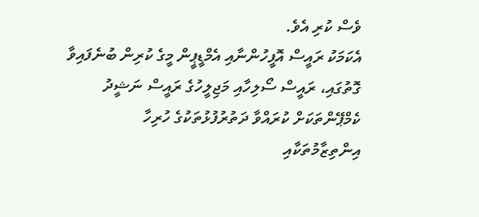ވެސް ކުރި އެވެ.
އެކަމަކު ރައީސް އޮފީހުންނާއި އެމްޑީޕީން މީގެ ކުރިން ބުނެފައިވާ ގޮތުގައި، ރައީސް ސޯލިހާއި މަޖިލީހުގެ ރައީސް ނަޝީދު ކެމްޕޭންތަކަށް ކުރައްވާ ދަތުރުފުޅުތަކުގެ ހުރިހާ އިންތިޒާމުތަކާއި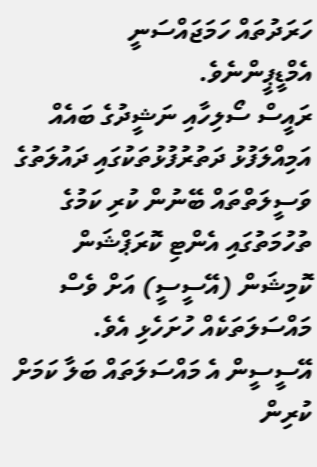ހަރަދުތައް ހަމަޖައްސަނީ އެމްޑީޕީންނެވެ.
ރައީސް ސޯލިހާއި ނަޝީދުގެ ބައެއް އަމިއްލަފުޅު ދަތުރުފުޅުތަކުގައި ދައުލަތުގެ ވަސީލަތްތައް ބޭނުން ކުރި ކަމުގެ ތުހުމަތުގައި އެންޓި ކޮރަޕްޝަން ކޮމިޝަން (އޭސީސީ) އަށް ވެސް މައްސަލަތަކެއް ހުށަހެޅި އެވެ. އޭސީސީން އެ މައްސަލަތައް ބަލާ ކަމަށް ކުރިން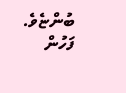ބުންޏެވެ. ފަހުން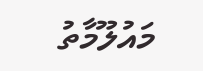މައުލޫމާތު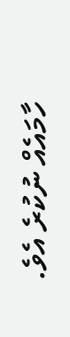ހާމައެއް ނުކުރެ އެވެ.